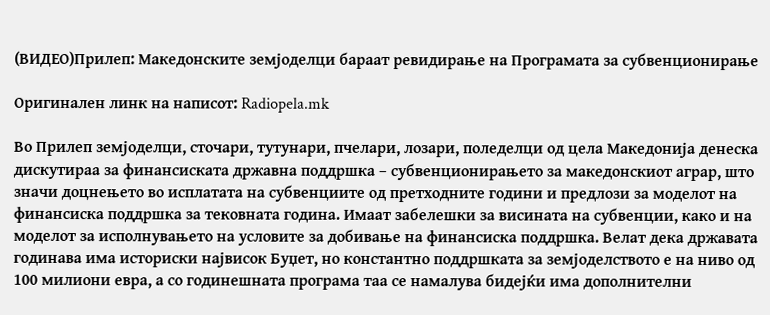(ВИДЕО)Прилеп: Македонските земјоделци бараат ревидирање на Програмата за субвенционирање

Оригинален линк на написот: Radiopela.mk

Во Прилеп земјоделци, сточари, тутунари, пчелари, лозари, поледелци од цела Македонија денеска дискутираа за финансиската државна поддршка – субвенционирањето за македонскиот аграр, што значи доцнењето во исплатата на субвенциите од претходните години и предлози за моделот на финансиска поддршка за тековната година. Имаат забелешки за висината на субвенции, како и на моделот за исполнувањето на условите за добивање на финансиска поддршка. Велат дека државата годинава има историски највисок Буџет, но константно поддршката за земјоделството е на ниво од 100 милиони евра, а со годинешната програма таа се намалува бидејќи има дополнителни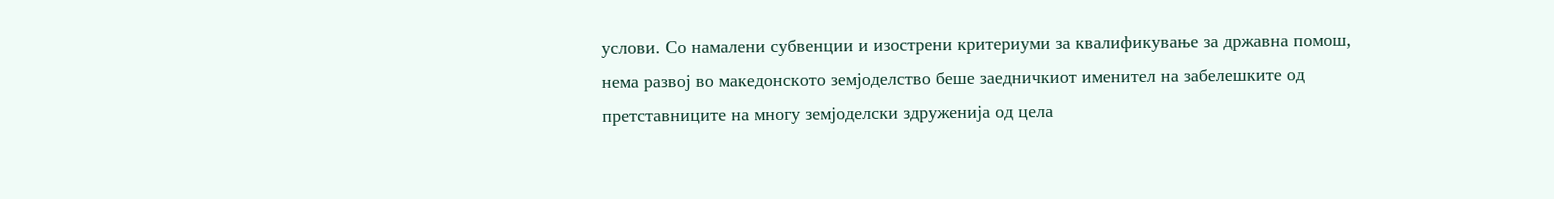услови. Со намалени субвенции и изострени критериуми за квалификување за државна помош, нема развој во македонското земјоделство беше заедничкиот именител на забелешките од претставниците на многу земјоделски здруженија од цела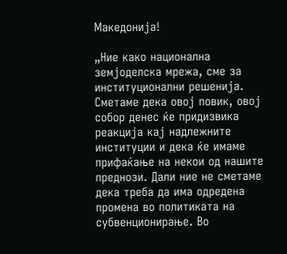Македонија!

„Ние како национална земјоделска мрежа, сме за институционални решенија. Сметаме дека овој повик, овој собор денес ќе придизвика реакција кај надлежните институции и дека ќе имаме прифаќање на некои од нашите преднози. Дали ние не сметаме дека треба да има одредена промена во политиката на субвенционирање. Во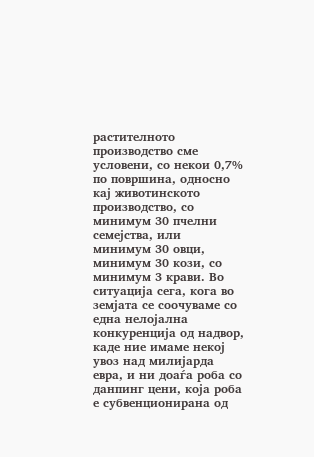растителното производство сме условени, со некои 0,7% по површина, односно кај животинското производство, со минимум 30 пчелни семејства, или  минимум 30 овци, минимум 30 кози, со минимум 3 крави. Во ситуација сега, кога во земјата се соочуваме со една нелојална конкуренција од надвор, каде ние имаме некој увоз над милијарда евра, и ни доаѓа роба со данпинг цени, која роба е субвенционирана од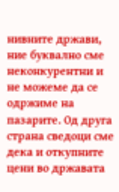нивните држави, ние буквално сме неконкурентни и не можеме да се одржиме на пазарите. Од друга страна сведоци сме дека и откупните цени во државата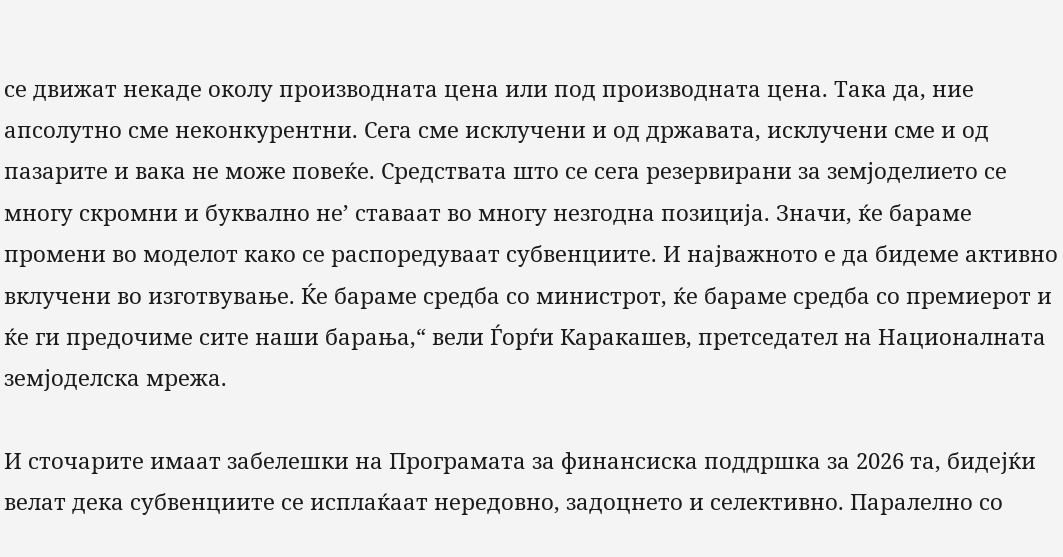се движат некаде околу производната цена или под производната цена. Така да, ние апсолутно сме неконкурентни. Сега сме исклучени и од државата, исклучени сме и од пазарите и вака не може повеќе. Средствата што се сега резервирани за земјоделието се многу скромни и буквално не’ ставаат во многу незгодна позиција. Значи, ќе бараме промени во моделот како се распоредуваат субвенциите. И најважното е да бидеме активно вклучени во изготвување. Ќе бараме средба со министрот, ќе бараме средба со премиерот и ќе ги предочиме сите наши барања,“ вели Ѓорѓи Каракашев, претседател на Националната земјоделска мрежа.

И сточарите имаат забелешки на Програмата за финансиска поддршка за 2026 та, бидејќи велат дека субвенциите се исплаќаат нередовно, задоцнето и селективно. Паралелно со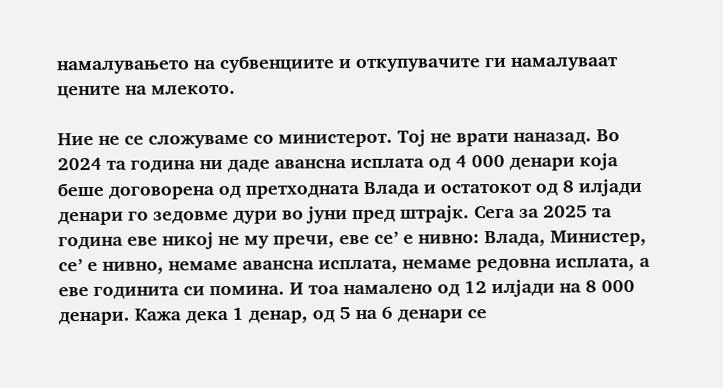намалувањето на субвенциите и откупувачите ги намалуваат цените на млекото.

Ние не се сложуваме со министерот. Тој не врати наназад. Во 2024 та година ни даде авансна исплата од 4 000 денари која беше договорена од претходната Влада и остатокот од 8 илјади денари го зедовме дури во јуни пред штрајк. Сега за 2025 та година еве никој не му пречи, еве се’ е нивно: Влада, Министер, се’ е нивно, немаме авансна исплата, немаме редовна исплата, а еве годинита си помина. И тоа намалено од 12 илјади на 8 000 денари. Кажа дека 1 денар, од 5 на 6 денари се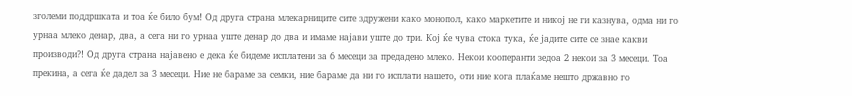зголеми поддршката и тоа ќе било бум! Од друга страна млекарниците сите здружени како монопол, како маркетите и никој не ги казнува, одма ни го урнаа млеко денар, два, а сега ни го урнаа уште денар до два и имаме најави уште до три. Кој ќе чува стока тука, ќе јадите сите се знае какви производи?! Од друга страна најавено е дека ќе бидеме исплатени за 6 месеци за предадено млеко. Некои кооперанти зедоа 2 некои за 3 месеци. Тоа прекина, а сега ќе дадел за 3 месеци. Ние не бараме за семки, ние бараме да ни го исплати нашето, оти ние кога плаќаме нешто државно го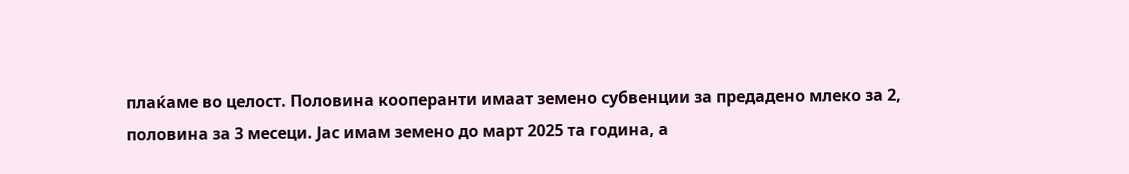плаќаме во целост. Половина кооперанти имаат земено субвенции за предадено млеко за 2, половина за 3 месеци. Јас имам земено до март 2025 та година, а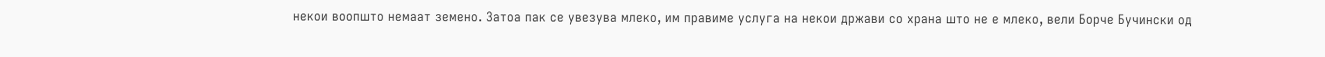некои воопшто немаат земено. Затоа пак се увезува млеко, им правиме услуга на некои држави со храна што не е млеко, вели Борче Бучински од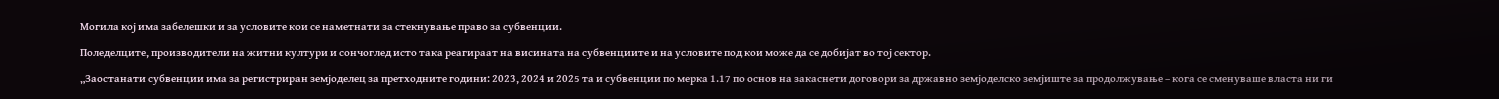Могила кој има забелешки и за условите кои се наметнати за стекнување право за субвенции.

Поледелците, производители на житни култури и сончоглед исто така реагираат на висината на субвенциите и на условите под кои може да се добијат во тој сектор.

„Заостанати субвенции има за регистриран земјоделец за претходните години: 2023, 2024 и 2025 та и субвенции по мерка 1.17 по основ на закаснети договори за државно земјоделско земјиште за продолжување – кога се сменуваше власта ни ги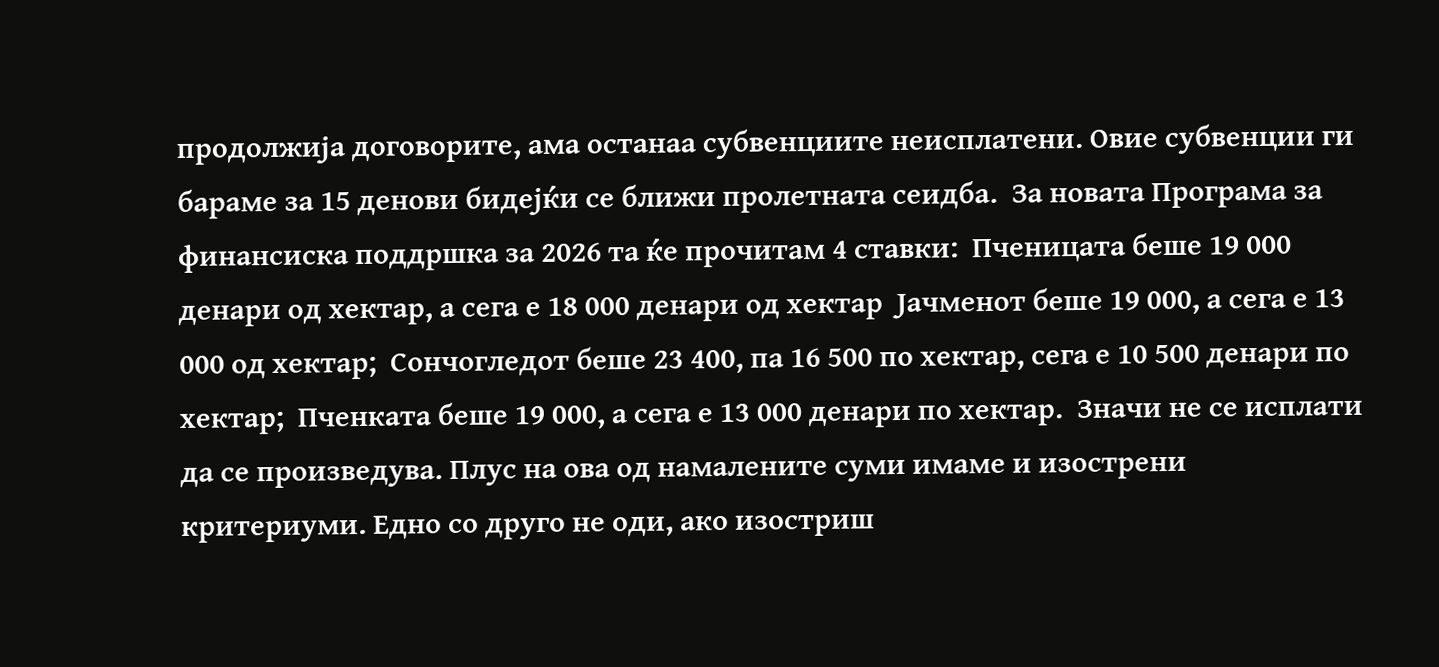продолжија договорите, ама останаа субвенциите неисплатени. Овие субвенции ги бараме за 15 денови бидејќи се ближи пролетната сеидба.  За новата Програма за финансиска поддршка за 2026 та ќе прочитам 4 ставки:  Пченицата беше 19 000 денари од хектар, а сега е 18 000 денари од хектар  Јачменот беше 19 000, а сега е 13 000 од хектар;  Сончогледот беше 23 400, па 16 500 по хектар, сега е 10 500 денари по хектар;  Пченката беше 19 000, а сега е 13 000 денари по хектар.  Значи не се исплати да се произведува. Плус на ова од намалените суми имаме и изострени критериуми. Едно со друго не оди, ако изостриш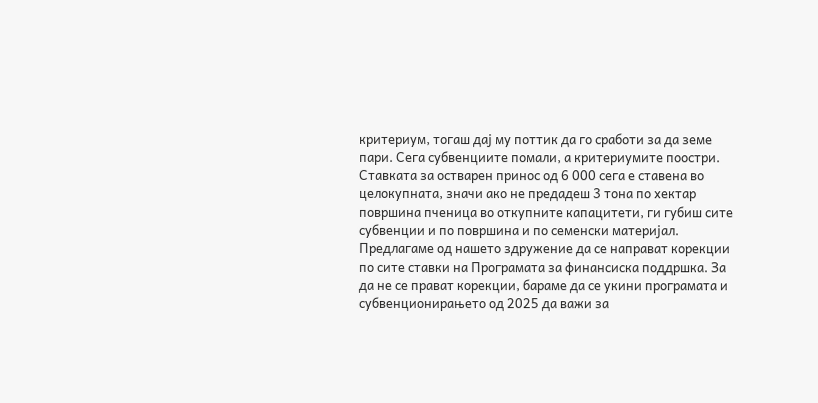критериум, тогаш дај му поттик да го сработи за да земе пари. Сега субвенциите помали, а критериумите поостри. Ставката за остварен принос од 6 000 сега е ставена во целокупната, значи ако не предадеш 3 тона по хектар површина пченица во откупните капацитети, ги губиш сите субвенции и по површина и по семенски материјал.  Предлагаме од нашето здружение да се направат корекции по сите ставки на Програмата за финансиска поддршка. За да не се прават корекции, бараме да се укини програмата и субвенционирањето од 2025 да важи за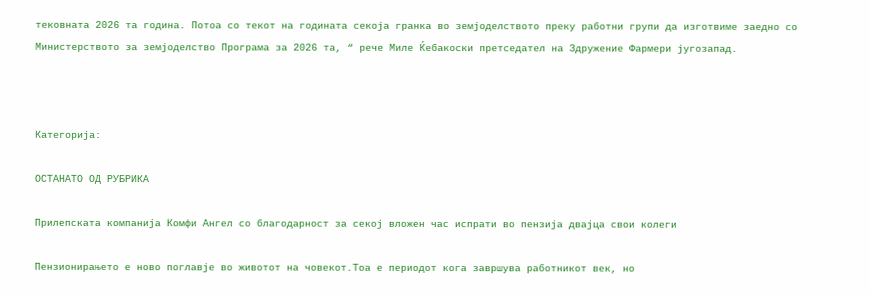тековната 2026 та година. Потоа со текот на годината секоја гранка во земјоделството преку работни групи да изготвиме заедно со Министерството за земјоделство Програма за 2026 та, “ рече Миле Ќебакоски претседател на Здружение Фармери југозапад.



Категорија:

ОСТАНАТО ОД РУБРИКА

Прилепската компанија Комфи Ангел со благодарност за секој вложен час испрати во пензија двајца свои колеги

Пензионирањето е ново поглавје во животот на човекот.Тоа е периодот кога завршува работникот век, но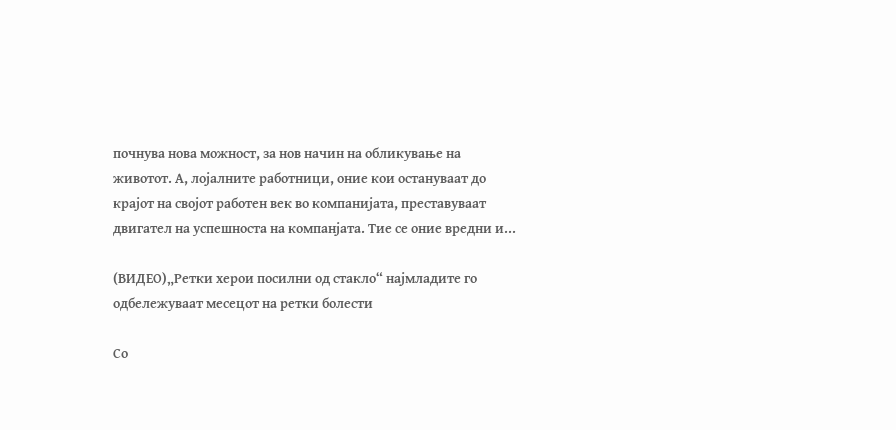почнува нова можност, за нов начин на обликување на животот. А, лојалните работници, оние кои остануваат до крајот на својот работен век во компанијата, преставуваат двигател на успешноста на компанјата. Тие се оние вредни и...

(ВИДЕО)„Ретки херои посилни од стакло“ најмладите го одбележуваат месецот на ретки болести

Со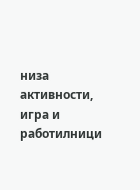низа активности, игра и работилници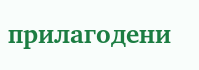прилагодени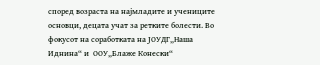според возраста на најмладите и учениците основци, децата учат за ретките болести. Во фокусот на соработката на ЈОУДГ„Наша Иднина“ и  ООУ„Блаже Конески“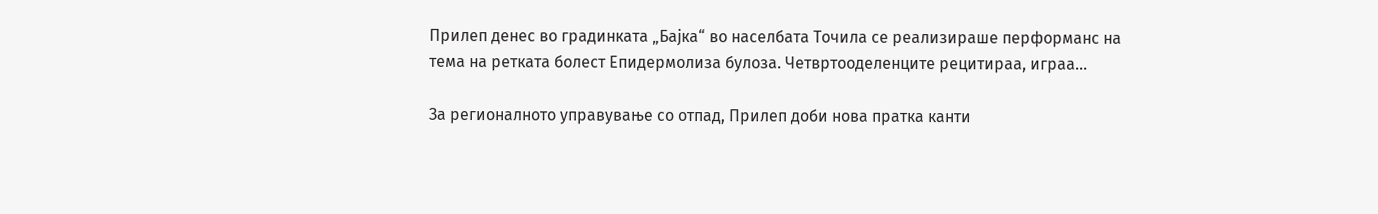Прилеп денес во градинката „Бајка“ во населбата Точила се реализираше перформанс на тема на ретката болест Епидермолиза булоза. Четвртооделенците рецитираа, играа...

За регионалното управување со отпад, Прилеп доби нова пратка канти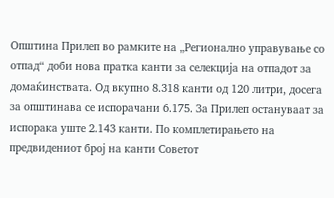Општина Прилеп во рамките на „Регионално управување со отпад“ доби нова пратка канти за селекција на отпадот за домаќинствата. Од вкупно 8.318 канти од 120 литри, досега за општинава се испорачани 6.175. За Прилеп остануваат за испорака уште 2.143 канти. По комплетирањето на предвидениот број на канти Советот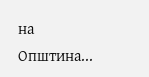на Општина...